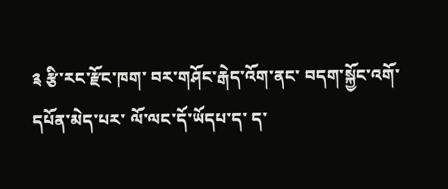༉ རྩི་རང་རྫོང་ཁག་ བར་གཤོང་རྒེད་འོག་ནང་ བདག་སྐྱོང་འགོ་དཔོན་མེད་པར་ ལོ་ལང་དོ་ཡོདཔ་ད་ ད་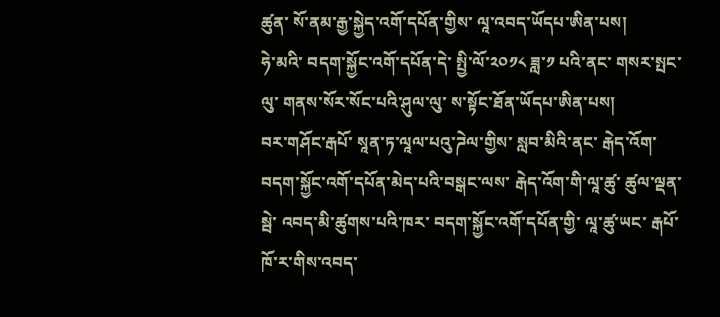ཚུན་ སོ་ནམ་རྒྱ་སྐྱེད་འགོ་དཔོན་གྱིས་ ལཱ་འབད་ཡོདཔ་ཨིན་པས།
ཧེ་མའི་ བདག་སྐྱོང་འགོ་དཔོན་དེ་ སྤྱི་ལོ་༢༠༡༨ ཟླ་༡ པའི་ནང་ གསར་སྤང་ལུ་ གནས་སོར་སོང་པའི་ཤུལ་ལུ་ ས་སྟོང་ཐོན་ཡོདཔ་ཨིན་པས།
བར་གཤོང་རྒཔོ་ སཱན་ཏ་ལཱལ་པའུ་ཌེལ་གྱིས་ སླབ་མིའི་ནང་ རྒེད་འོག་བདག་སྐྱོང་འགོ་དཔོན་མེད་པའི་བསྒང་ལས་ རྒེད་འོག་གི་ལཱ་ཚུ་ ཚུལ་ལྡན་སྦེ་ འབད་མི་ཚུགས་པའི་ཁར་ བདག་སྐྱོང་འགོ་དཔོན་གྱི་ ལཱ་ཚུ་ཡང་ རྒཔོ་ཁོ་ར་གིས་འབད་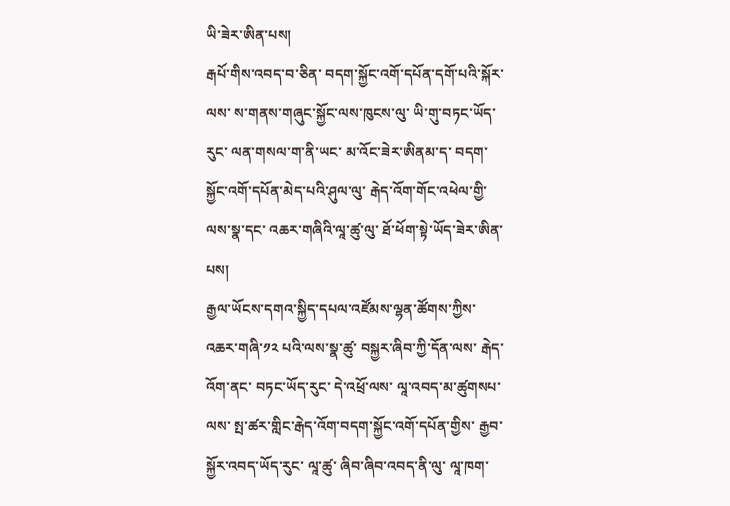ཡི་ཟེར་ཨིན་པས།
རྒཔོ་གིས་འབད་བ་ཅིན་ བདག་སྐྱོང་འགོ་དཔོན་དགོ་པའི་སྐོར་ལས་ ས་གནས་གཞུང་སྐྱོང་ལས་ཁུངས་ལུ་ ཡི་གུ་བཏང་ཡོད་རུང་ ལན་གསལ་ག་ནི་ཡང་ མ་འོང་ཟེར་ཨིནམ་ད་ བདག་སྐྱོང་འགོ་དཔོན་མེད་པའི་ཤུལ་ལུ་ རྒེད་འོག་གོང་འཕེལ་གྱི་ ལས་སྣ་དང་ འཆར་གཞིའི་ལཱ་ཚུ་ལུ་ ཐོ་ཕོག་སྟེ་ཡོད་ཟེར་ཨིན་པས།
རྒྱལ་ཡོངས་དགའ་སྐྱིད་དཔལ་འཛོམས་ལྷན་ཚོགས་ཀྱིས་ འཆར་གཞི་༡༢ པའི་ལས་སྣ་ཚུ་ བསྐྱར་ཞིབ་ཀྱི་དོན་ལས་ རྒེད་འོག་ནང་ བཏང་ཡོད་རུང་ དེ་འཕྲོ་ལས་ ལཱ་འབད་མ་ཚུགསཔ་ལས་ སྤ་ཚར་གླིང་རྒེད་འོག་བདག་སྐྱོང་འགོ་དཔོན་གྱིས་ རྒྱབ་སྐྱོར་འབད་ཡོད་རུང་ ལཱ་ཚུ་ ཞིབ་ཞིབ་འབད་ནི་ལུ་ ལཱ་ཁག་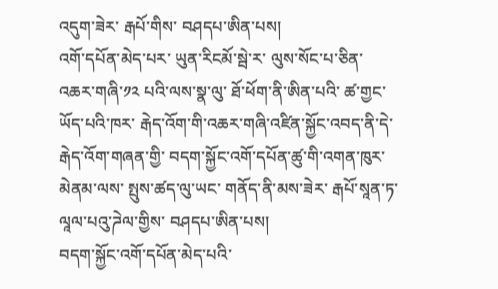འདུག་ཟེར་ རྒཔོ་གིས་ བཤདཔ་ཨིན་པས།
འགོ་དཔོན་མེད་པར་ ཡུན་རིངམོ་སྦེ་ར་ ལུས་སོང་པ་ཅིན་ འཆར་གཞི་༡༢ པའི་ལས་སྣ་ལུ་ ཐོ་ཕོག་ནི་ཨིན་པའི་ ཚ་གྱང་ཡོད་པའི་ཁར་ རྒེད་འོག་གི་འཆར་གཞི་འཛིན་སྐྱོང་འབད་ནི་དེ་ རྒེད་འོག་གཞན་གྱི་ བདག་སྐྱོང་འགོ་དཔོན་ཚུ་གི་འགན་ཁུར་མེནམ་ལས་ སྤུས་ཚད་ལུ་ཡང་ གནོད་ནི་མས་ཟེར་ རྒཔོ་སཱན་ཏ་ལཱལ་པའུ་ཌེལ་གྱིས་ བཤདཔ་ཨིན་པས།
བདག་སྐྱོང་འགོ་དཔོན་མེད་པའི་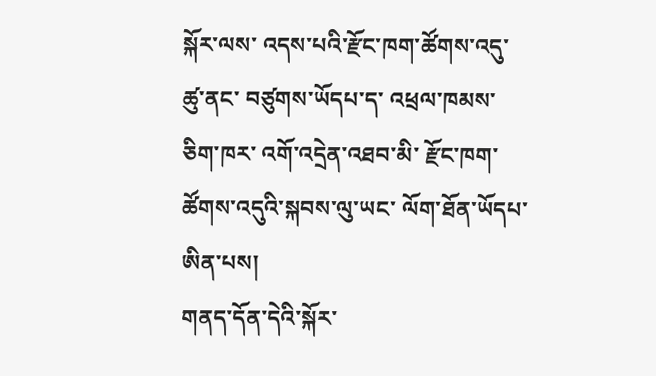སྐོར་ལས་ འདས་པའི་རྫོང་ཁག་ཚོགས་འདུ་ཚུ་ནང་ བཙུགས་ཡོདཔ་ད་ འཕྲལ་ཁམས་ཅིག་ཁར་ འགོ་འདྲེན་འཐབ་མི་ རྫོང་ཁག་ཚོགས་འདུའི་སྐབས་ལུ་ཡང་ ལོག་ཐོན་ཡོདཔ་ཨིན་པས།
གནད་དོན་དེའི་སྐོར་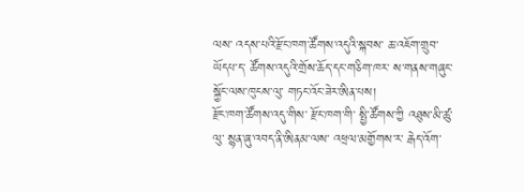ལས་ འདས་པའི་རྫོང་ཁག་ཚོགས་འདུའི་སྐབས་ ཆ་འཇོག་གྲུབ་ཡོདཔ་ད་ ཚོགས་འདུའི་གྲོས་ཆོད་དང་གཅིག་ཁར་ ས་གནས་གཞུང་སྐྱོང་ལས་ཁུངས་ལུ་ གཏང་འོང་ཟེར་ཨིན་པས།
རྫོང་ཁག་ཚོགས་འདུ་གིས་ རྫོང་ཁག་གི་ སྤྱི་ཚོགས་ཀྱི འཐུས་མི་ཚུ་ལུ་ སྙན་ཞུ་འབད་ནི་ཨིནམ་ལས་ འཕྲལ་མགྱོགས་ར་ རྒེད་འོག་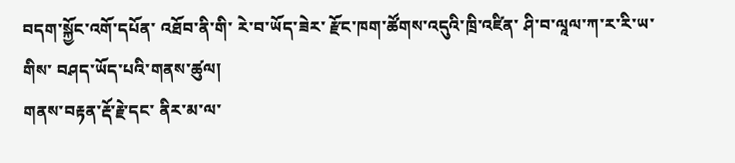བདག་སྐྱོང་འགོ་དཔོན་ འཐོབ་ནི་གི་ རེ་བ་ཡོད་ཟེར་ རྫོང་ཁག་ཚོགས་འདུའི་ཁྲི་འཛིན་ ཤི་བ་ལཱལ་ཀ་ར་རི་ཡ་གིས་ བཤད་ཡོད་པའི་གནས་ཚུལ།
གནས་བརྟན་རྡོ་རྗེ་དང་ ནིར་མ་ལ་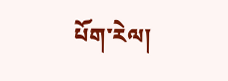པོག་རེལ།